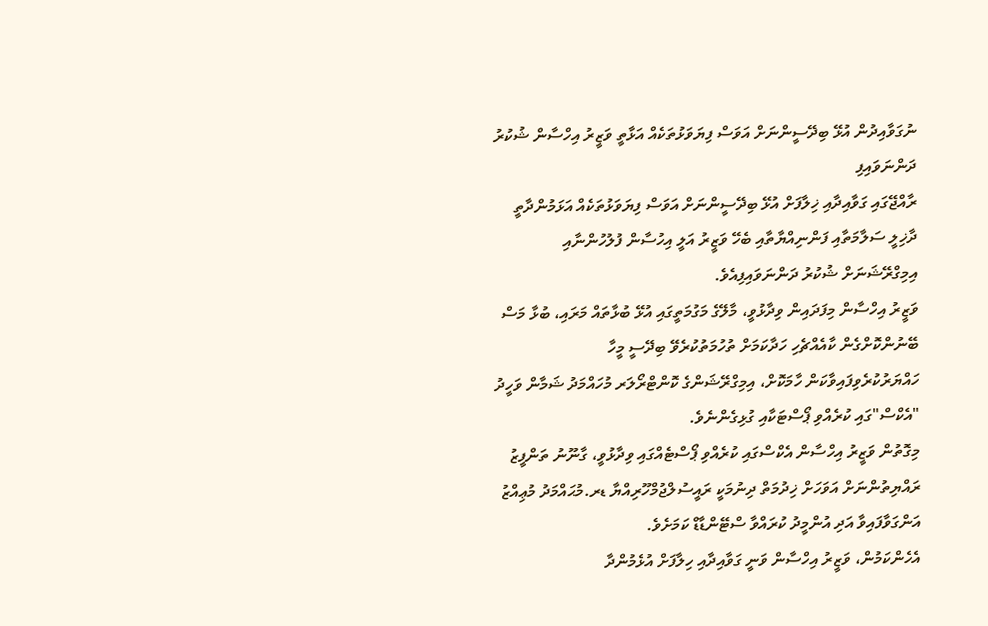ނުގަވާއިދުން އުޅޭ ބިދޭސީންނަށް އަވަސް ފިޔަވަޅުތަކެއް އަޅާތީ ވަޒީރު އިހްސާން ޝުކުރު ދަންނަވައިފި
ރާއްޖޭގައި ގަވާއިދާއި ޚިލާފަށް އުޅޭ ބިދޭސީންނަށް އަވަސް ފިޔަވަޅުތަކެއް އަޅަމުންދާތީ ދާޚިލީ ސަލާމަތާއި ފަންނިއްޔާތާއި ބެހޭ ވަޒީރު އަލީ އިހުސާން ފުލުހުންނާއި އިމިގްރޭޝަނަށް ޝުކުރު ދަންނަވައިފިއެވެ.
ވަޒީރު އިހްސާން މިފަދައިން ވިދާޅުވީ، މާލޭގެ މަގުމަތީގައި އުޅޭ ބުޅާތައް މަރައި، ބުޅާ މަސް ބޭނުންކޮށްގެން ކާއެއްޗެހި ހަދާކަމަށް ތުހުމަތުކުރެވޭ ބިދޭސީ މީހާ ހައްޔަރުކުރެވިފައިވާކަން ހާމަކޮށް، އިމިގްރޭޝަންގެ ކޮންޓްރޯލަރ މުހައްމަދު ޝަމާން ވަހީދު "އެކްސް"ގައި ކުރެއްވި ޕޯސްޓަކާއި ގުޅިގެންނެވެ.
މިގޮތުން ވަޒީރު އިހްސާން އެކްސްގައި ކުރެއްވި ޕޯސްޓެއްގައި ވިދާޅުވީ، ގާނޫނު ތަންފީޒު ރައްޔިތުންނަށް އަވަހަށް ޚިދުމަތް ދިނުމަކީ ރައީސުލްޖުމްހޫރިއްޔާ ޑރ.މުޙައްމަދު މުޢިއްޒު އަންގަވާފައިވާ އަދި އުންމީދު ކުރައްވާ ސްޓޭންޑާޑް ކަމަށެވެ.
އެހެންކަމުން، ވަޒީރު އިހްސާން ވަނީ ގަވާއިދާއި ހިލާފަށް އުޅެމުންދާ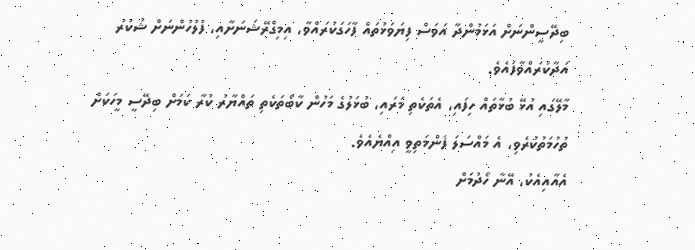ބިދޭސީންނަށް އަޅަމުންދާ އަވަސް ފިޔަވަޅުތައް ފާހަގަކުރައްވާ، އިމިގްރޭޝަނަށާއި، ފުލުހުންނަށް ޝުކުރު އަދާކުރައްވާފައެވެ.
މާލޭގައި އުޅޭ ބުޅާތައް ހިފައި، އެތަކެތި މަރައި، ބުޅަލުގެ މަހުން ކާބޯތަކެތި ތައްޔާރު ކުރާ ކަމަށް ބިދޭސީ މީހަކަށް ތުހުމަތުކުރެވި، އެ މައްސަލަ ފެންމަތިވީ އިއްޔެއެވެ.
އެއާއިއެކު، އޭނާ ހޯދުމަށް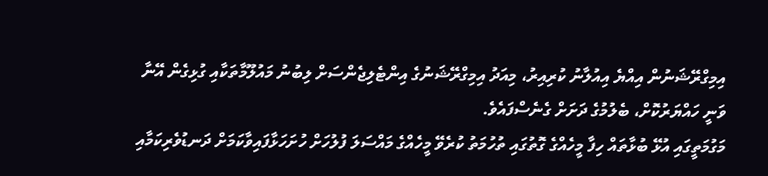އިމިގްރޭޝަނުން އިއްޔެ އިއުލާނު ކުރިއިރު، މިއަދު އިމިގްރޭޝަނުގެ އިންޓެލިޖެންސަށް ލިބުނު މައުލޫމާތަކާއި ގުޅިގެން އޭނާ ވަނީ ހައްޔަރުކޮށް، ބެލުމުގެ ދަށަށް ގެނެސްފައެވެ.
މަގުމަތީގައި އުޅޭ ބުޅާތައް ހިފާ މީހެއްގެ ގޮތުގައި ތުހުމަތު ކުރެވޭ މީހެއްގެ މައްސަލަ ފުލުހަށް ހުށަހަޅާފައިވާކަމަށް ދަނޑުވެރިކަމާއި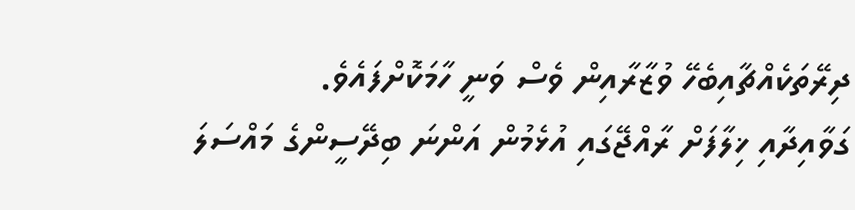ދިރޭތަކެއްޗާއިބެހޭ ވުޒާރާއިން ވެސް ވަނީ ހާމަކޮށްފައެވެ.
ގަވާއިދާއި ޚިލާފަށް ރާއްޖޭގައި އުޅެމުން އަންނަ ބިދޭސީންގެ މައްސަލަ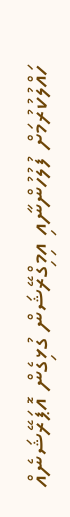ހައްލުކުރުމަށް ފުލުހުންނާއި އިމިގްރޭޝަން ގުޅިގެން އޮޕަރޭޝަނެއް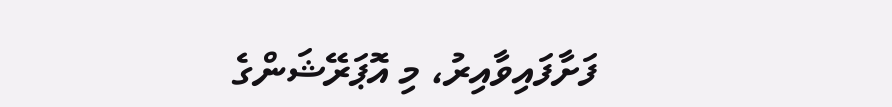ފަށާފައިވާއިރު، މި އޮޕަރޭޝަންގެ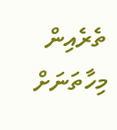ތެރެއިން މިހާތަނަށް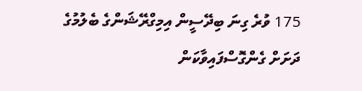175 ވުރެ ގިނަ ބިދޭސީން އިމިގްރޭޝަންގެ ބެލުމުގެ ދަށަށް ގެންގޮސްފައިވާކަން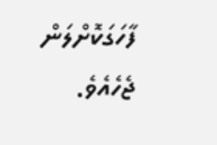ފާހަގަކޮށްލަން ޖެހެއެވެ.